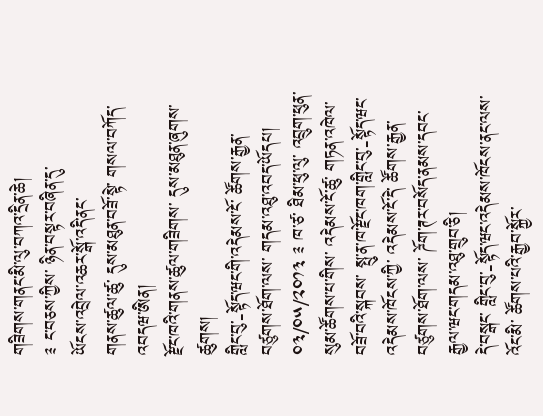གཟིགས་གནང་མི་ལུ་བཀའ་དྲིན་ཆེ།
༉ ང་བཅས་ཀྱིས་ ཉིན་བསྟར་བཞིན་དུ་
ཡོངས་འབྲེལ་འཆར་སྒོ་འདི་ནང་
གནས་ཚུལ་ཚུ་ དུས་མཐུན་བཟོ་སྟེ་ གསལ་བཀོད་འབདཝ་ཨིན།
རྫོང་ཁའི་གནས་ཚུལ་གཟིགས་ དུས་མཐུན་ཞུགས་ཚུགས།
གླིང་བུ་-སྟོད་ཝང་གི་འདེམས་ངོ་ ཚོགས་རྒྱན་བཙུགས་ཐོག་ལས་ གདམ་འཐུ་འབད་ཡོདཔ།
༠༣/༠༥/༢༠༡༣ ༉ ཁ་ཙ་ ཐིམ་ཕུ་ལུ་ འབྲུག་ཕུན་སུམ་ཚོགས་པ་གིས་ འདེམས་ངོ་ཚུ་ གཏན་འཁེལ་བཟོ་བའི་སྐབས་ སྤུ་ན་ཁ་རྫོང་ཁག་གླིང་བུ་-སྟོད་ཝང་འདེམས་ཁོངས་ཀྱི་ འདེམས་ངོ་དེ་ ཚོགས་རྒྱན་བཙུགས་ཐོག་ལས་ ཌོག་ཊར་བསོད་ནམས་དབང་རྒྱལ་ཝང་གདམ་འཐུ་གྲུབ་ཅི།
དེ་བསྒང་ གླིང་བུ་-སྟོད་ཝང་འདེམས་ཁོངས་ནང་ལས་འོང་མི་ ཚོགས་པའི་རྒྱབ་སྐྱོར་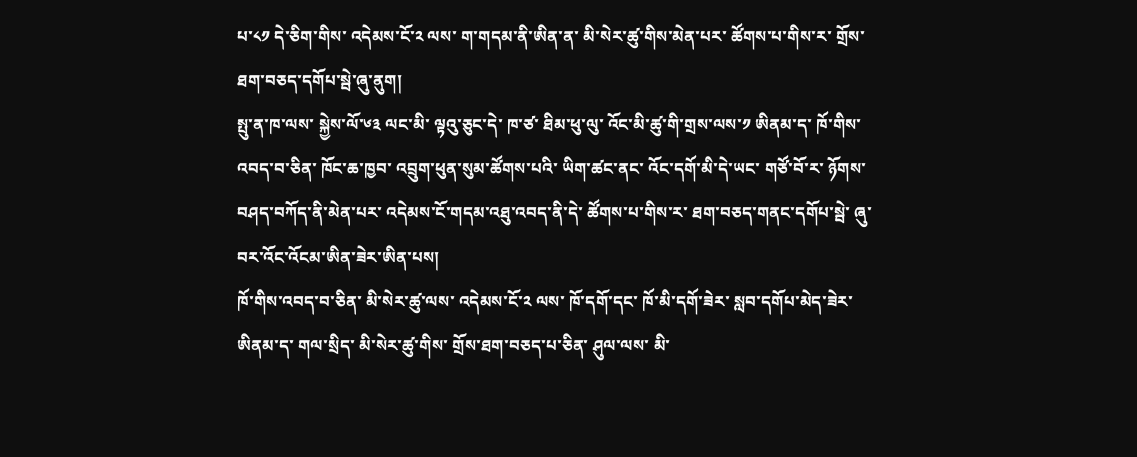པ་༨༡ དེ་ཅིག་གིས་ འདེམས་ངོ་༢ ལས་ ག་གདམ་ནི་ཨིན་ན་ མི་སེར་ཚུ་གིས་མེན་པར་ ཚོགས་པ་གིས་ར་ གྲོས་ཐག་བཅད་དགོཔ་སྦེ་ཞུ་ནུག།
སྤུ་ན་ཁ་ལས་ སྐྱེས་ལོ་༦༣ ལང་མི་ ལྟའུ་ཅུང་དེ་ ཁ་ཙ་ ཐིམ་ཕུ་ལུ་ འོང་མི་ཚུ་གི་གྲས་ལས་༡ ཨིནམ་ད་ ཁོ་གིས་འབད་བ་ཅིན་ ཁོང་ཆ་ཁྱབ་ འབྲུག་ཕུན་སུམ་ཚོགས་པའི་ ཡིག་ཚང་ནང་ འོང་དགོ་མི་དེ་ཡང་ གཙོ་བོ་ར་ ཉོགས་བཤད་བཀོད་ནི་མེན་པར་ འདེམས་ངོ་གདམ་འཐུ་འབད་ནི་དེ་ ཚོགས་པ་གིས་ར་ ཐག་བཅད་གནང་དགོཔ་སྦེ་ ཞུ་བར་འོང་འོངམ་ཨིན་ཟེར་ཨིན་པས།
ཁོ་གིས་འབད་བ་ཅིན་ མི་སེར་ཚུ་ལས་ འདེམས་ངོ་༢ ལས་ ཁོ་དགོ་དང་ ཁོ་མི་དགོ་ཟེར་ སླབ་དགོཔ་མེད་ཟེར་ཨིནམ་ད་ གལ་སྲིད་ མི་སེར་ཚུ་གིས་ གྲོས་ཐག་བཅད་པ་ཅིན་ ཤུལ་ལས་ མི་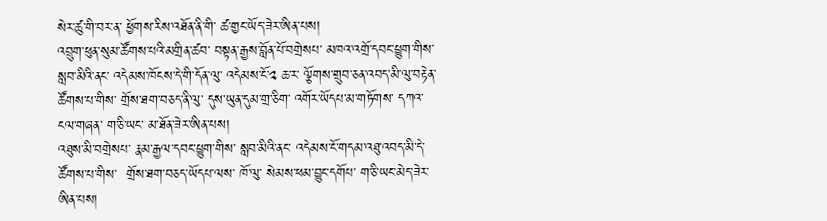སེར་ཚུ་གི་བར་ན་ ཕྱོགས་རིས་འཐོན་ནི་གི་ ཚ་གྱང་ཡོད་ཟེར་ཨིན་པས།
འབྲུག་ཕུན་སུམ་ཚོགས་པའི་མགྲིན་ཚབ་ བསྟན་རྒྱས་བློན་པོ་བགྲེསཔ་ མཁའ་འགྲོ་དབང་ཕྱུག་གིས་ སླབ་མིའི་ནང་ འདེམས་ཁོངས་དེ་གི་དོན་ལུ་ འདེམས་ངོ་༢ ཆ་ར་ ལྕོགས་གྲུབ་ཅན་འབད་མི་ལུ་བརྟེན་ ཚོགས་པ་གིས་ གྲོས་ཐག་བཅད་ནི་ལུ་ དུས་ཡུན་དུམ་གྲ་ཅིག་ འགོར་ཡོདཔ་མ་གཏོགས་ དཀའ་ངལ་གཞན་ ག་ཅི་ཡང་ མ་ཐོན་ཟེར་ཨིན་པས།
འཐུས་མི་བགྲེསཔ་ རྣམ་རྒྱལ་དབང་ཕྱུག་གིས་ སླབ་མིའི་ནང་ འདེམས་ངོ་གདམ་འཐུ་འབད་མི་དེ་ ཚོགས་པ་གིས་  གྲོས་ཐག་བཅད་ཡོདཔ་ལས་ ཁོ་ལུ་ སེམས་ཕམ་བྱུང་དགོཔ་ ག་ཅི་ཡང་མེད་ཟེར་ཨིན་པས།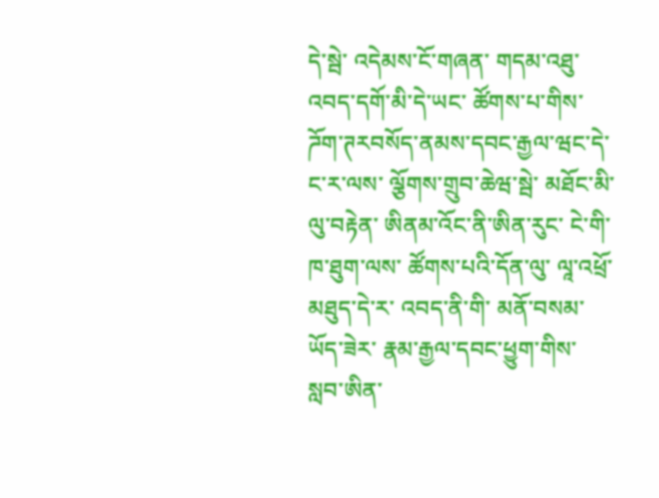དེ་སྦེ་ འདེམས་ངོ་གཞན་ གདམ་འཐུ་འབད་དགོ་མི་དེ་ཡང་ ཚོགས་པ་གིས་ ཌོག་ཊརབསོད་ནམས་དབང་རྒྱལ་ཝང་དེ་ ང་ར་ལས་ ལྕོགས་གྲུབ་ཆེཝ་སྦེ་ མཐོང་མི་ལུ་བརྟེན་ ཨིནམ་འོང་ནི་ཨིན་རུང་ ངེ་གི་ཁ་ཐུག་ལས་ ཚོགས་པའི་དོན་ལུ་ ལཱ་འཕྲོ་མཐུད་དེ་ར་ འབད་ནི་གི་ མནོ་བསམ་ཡོད་ཟེར་ རྣམ་རྒྱལ་དབང་ཕྱུག་གིས་ སླབ་ཨིན་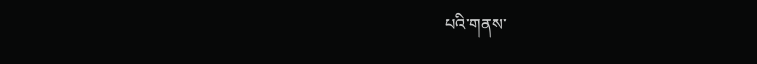པའི་གནས་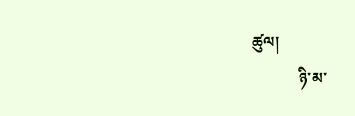ཚུལ།
            ཉི་མ་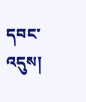དབང་འདུས།